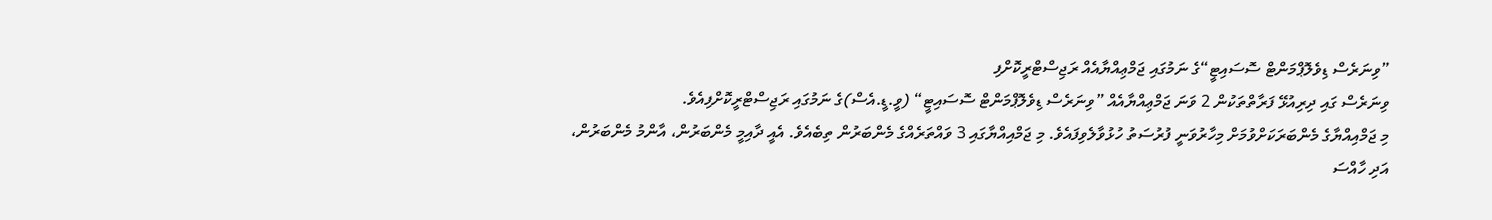”ވިނަރެސް ޑިވެލޮޕްމަންޓް ސޮސައިޓީ“ގެ ނަމުގައި ޖަމްޢިއްޔާއެއް ރަޖިސްޓްރީކޮށްފި
ވިނަރެސް ގައި ދިރިއުޅޭ ފަރާތްތަކުން 2 ވަނަ ޖަމްޢިއްޔާއެއް ”ވިނަރެސް ޑިވެލޮޕްމަންޓް ސޮސައިޓީ“ (ވީ.ޑީ.އެސް)ގެ ނަމުގައި ރަޖިސްޓްރީކޮށްފިއެވެ.
މި ޖަމްއިއްޔާގެ މެންބަރަކަށްވުމަށް މިހާރުވަނީ ފުރުސަތު ހުޅުވާލެވިފައެވެ. މި ޖަމްއިއްޔާގައި 3 ވައްތަރެއްގެ މެންބަރުން ތިބެއެވެ. އެއީ ދާއިމީ މެންބަރުން، އާންމު މެންބަރުން، އަދި ހާއްސަ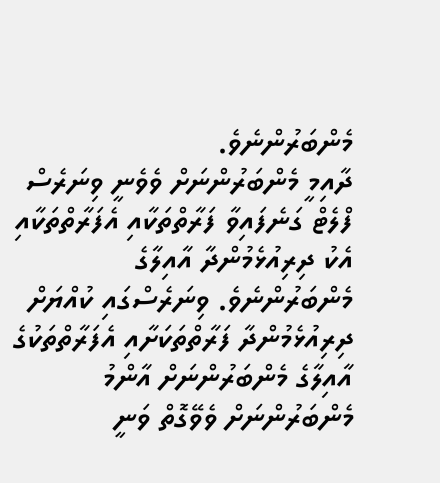މެންބަރުންނެވެ.
ދާއިމީ މެންބަރުންނަށް ވެވެނީ ވިނަރެސް ފްލެޓް ގަނެފައިވާ ފަރާތްތަކާއި އެފަރާތްތަކާއި އެކު ދިރިއުޅެމުންދާ އާއިލާގެ މެންބަރުންނެވެ. ވިނަރެސްގައި ކުއްޔަށް ދިރިއުޅެމުންދާ ފަރާތްތަކަށާއި އެފަރާތްތަކުގެ އާއިލާގެ މެންބަރުންނަށް އާންމު މެންބަރުންނަށް ވެވޭގޮތް ވަނީ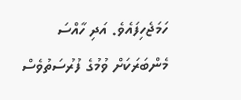ހަމަޖެހިފައެވެ. އަދި ހާއްސަ މެންބަރަކަށް ވުމުގެ ފުރުސަތުވެސް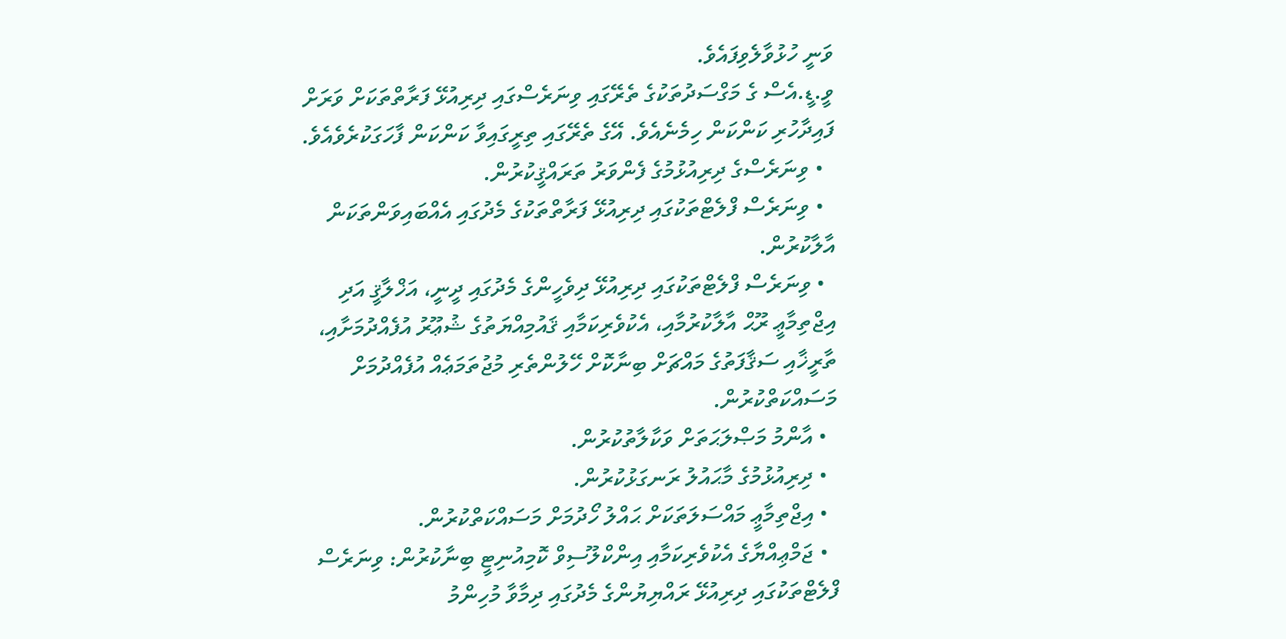ވަނީ ހުޅުވާލެވިފައެވެ.
ވީ.ޑީ.އެސް ގެ މަގްސަދުތަކުގެ ތެރޭގައި ވިނަރެސްގައި ދިރިއުޅޭ ފަރާތްތަކަށް ވަރަށް ފައިދާހުރި ކަންކަން ހިމެނެއެވެ. އޭގެ ތެރޭގައި ތިރީގައިވާ ކަންކަން ފާހަގަކުރެވެއެވެ.
  • ވިނަރެސްގެ ދިރިއުޅުމުގެ ފެންވަރު ތަރައްޤީކުރުން.
  • ވިނަރެސް ފްލެޓްތަކުގައި ދިރިއުޅޭ ފަރާތްތަކުގެ މެދުގައި އެއްބައިވަންތަކަން އާލާކުރުން.
  • ވިނަރެސް ފްލެޓްތަކުގައި ދިރިއުޅޭ ދިވެހީންގެ މެދުގައި ދީނީ، އަޚްލާޤީ އަދި އިޖްތިމާޢީ ރޫޙް އާލާކުރުމާއި، އެކުވެރިކަމާއި ޤައުމިއްޔަތުގެ ޝުޢޫރު އުފެއްދުމަށާއި، ތާރީޚާއި ސަޤާފަތުގެ މައްޗަށް ބިނާކޮށް ހޭލުންތެރި މުޖުތަމަޢެއް އުފެއްދުމަށް މަސައްކަތްކުރުން.
  • އާންމު މަޞްލަޙަތަށް ވަކާލާތުކުރުން.
  • ދިރިއުޅުމުގެ މާޙައުލު ރަނގަޅުކުރުން.
  • އިޖްތިމާޢީ މައްސަލަތަކަށް ޙައްލު ހޯދުމަށް މަސައްކަތްކުރުން.
  • ޖަމްޢިއްޔާގެ އެކުވެރިކަމާއި އިންކްލޫސިވް ކޮމިއުނިޓީ ބިނާކުރުން: ވިނަރެސް ފްލެޓްތަކުގައި ދިރިއުޅޭ ރައްޔިޔުންގެ މެދުގައި ދިމާވާ މުހިންމު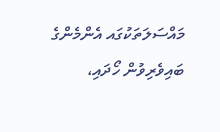މައްސަލަތަކުގައ އެންމެންގެ ބައިވެރިވުން ހޯދައި،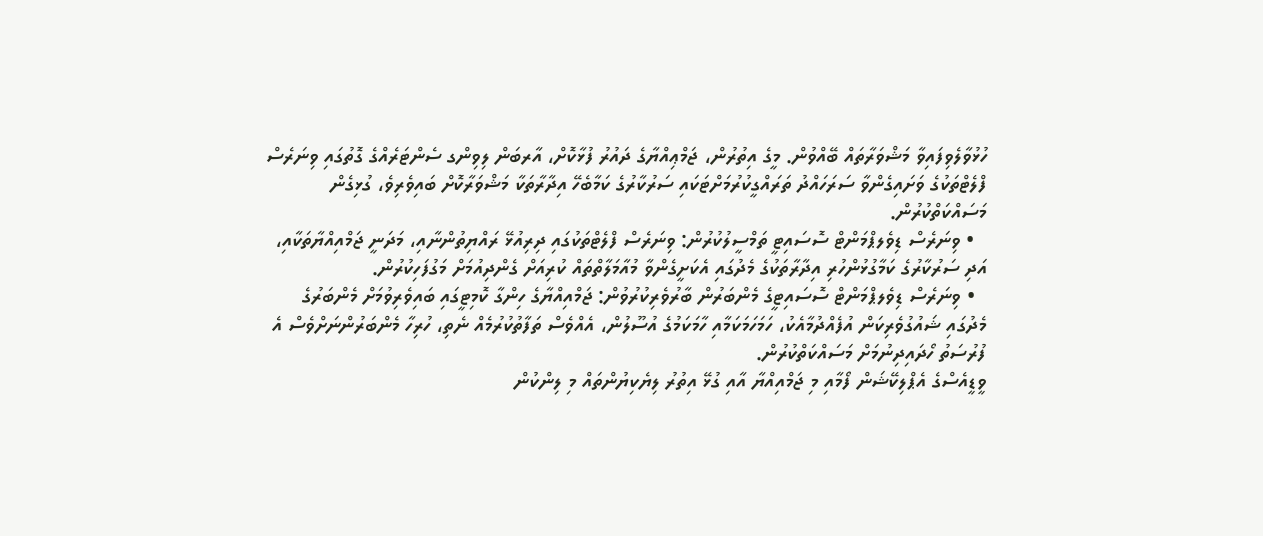ހުޅުވާލެވިފައިވާ މަޝްވަރާތައް ބޭއްވުން. މީގެ އިތުރުން، ޖަމްޢިއްޔާގެ ދައުރު ފުޅާކޮށް، އާރބަން ލިވިންގ ސެންޓަރެއްގެ ގޮތުގައި ވިނަރެސް ފްލެޓްތަކުގެ ވަށައިގެންވާ ސަރަހައްދު ތަރައްގީކުރުމަށްޓަކައި ސަރުކާރުގެ ކަމާބެހޭ އިދާރާތަކާ މަޝްވަރާކޮށް ބައިވެރިވެ، ގުޅިގެން މަސައްކަތްކުރުން.
  • ވިނަރެސް ޑިވެލޕްމަންޓް ސޮސައިޓީ ތަމްސީލުކުރުން: ވިނަރެސް ފްލެޓްތަކުގައި ދިރިއުޅޭ ރައްޔިތުންނާއި، މަދަނީ ޖަމްއިއްޔާތަކާއި، އަދި ސަރުކާރުގެ ކަމާގުޅުންހުރި އިދާރާތަކުގެ މެދުގައި އެކަށީގެންވާ މުއާމަލާތްތައް ކުރިއަށް ގެންދިއުމަށް މަގުފަހިކުރުން.
  • ވިނަރެސް ޑިވެލޕްމަންޓް ސޮސައިޓީގެ މެންބަރުން ބާރުވެރިކުރުވުން: ޖަމްއިއްޔާގެ ހިންގާ ކޮމިޓީގައި ބައިވެރިވުމަށް މެންބަރުގެ މެދުގައި ޝައުގުވެރިކަން އުފެއްދުމާއެކު، ހަމަހަމަކަމާއި ހާމަކަމުގެ އުސޫލުން، އެއްވެސް ތަފާތުކުރުމެއް ނެތި، ހުރިހާ މެންބަރުންނަށްވެސް އެ ފުރުސަތު ހޯދައިދިނުމަށް މަސައްކަތްކުރުން.
ވީޑީއެސްގެ އެޕްލިކޭޝަން ފޯމާއި މި ޖަމްއިއްޔާ އާއި ގުޅޭ އިތުރު ލިޔެކިޔުންތައް މި ލިންކުން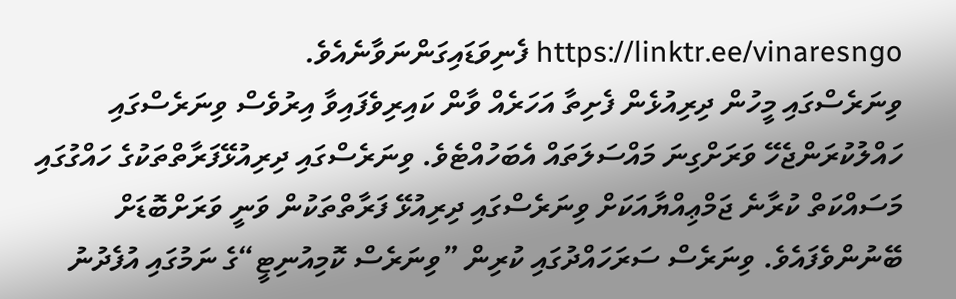https://linktr.ee/vinaresngo ފެނިވަޑައިގަންނަވާނެއެވެ.
ވިނަރެސްގައި މީހުން ދިރިއުޅެން ފެށިތާ އަހަރެއް ވާން ކައިރިވެފައިވާ އިރުވެސް ވިނަރެސްގައި ހައްލުކުރަންޖެހޭ ވަރަށްގިނަ މައްސަލަތައް އެބަހުއްޓެވެ. ވިނަރެސްގައި ދިރިއުޅޭފަރާތްތަކުގެ ހައްގުގައި މަސައްކަތް ކުރާނެ ޖަމްޢިއްޔާއަކަށް ވިނަރެސްގައި ދިރިއުޅޭ ފަރާތްތަކުން ވަނީ ވަރަށްބޮޑަށް ބޭނުންވެފައެވެ. ވިނަރެސް ސަރަހައްދުގައި ކުރިން ”ވިނަރެސް ކޮމިއުނިޓީ“ގެ ނަމުގައި އުފެދުނު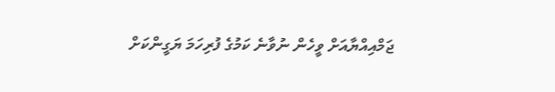ޖަމްއިއްޔާއަށް ވީހެން ނުވާނެ ކަމުގެ ފުރިހަމަ ޔަގީންކަށް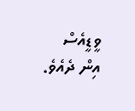ވީޑީއެސް އިން ދެއެވެ.